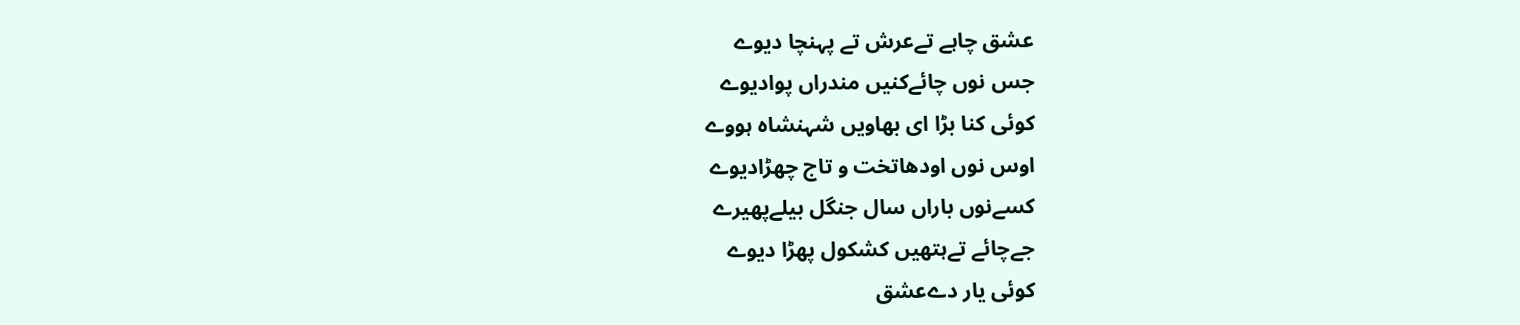عشق چاہے تےعرش تے پہنچا دیوے
جس نوں چائےکنیں مندراں پوادیوے
کوئی کنا بڑا ای بھاویں شہنشاہ ہووے
اوس نوں اودھاتخت و تاج چھڑادیوے
کسےنوں باراں سال جنگل بیلےپھیرے
جےچائے تےہتھیں کشکول پھڑا دیوے
کوئی یار دےعشق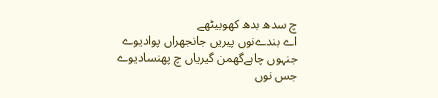چ سدھ بدھ کھوبیٹھے
اے بندےنوں پیریں جانجھراں پوادیوے
جنہوں چاہےگھمن گیریاں چ پھنسادیوے
جس نوں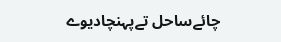چائےساحل تےپہنچادیوے